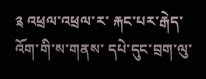༉ འཕྲལ་འཕྲལ་ར་ རྐང་པར་རྒེད་འོག་གི་ས་གནས་ དཔེ་དུང་བྲག་ལུ་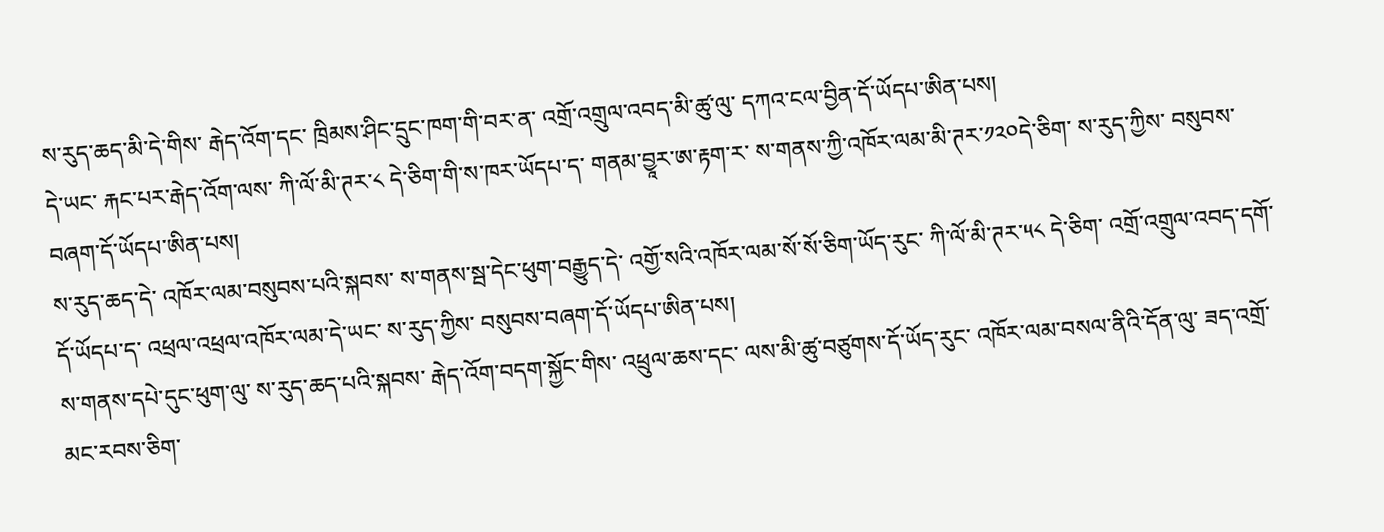ས་རུད་ཆད་མི་དེ་གིས་ རྒེད་འོག་དང་ ཁྲིམས་ཤིང་དྲུང་ཁག་གི་བར་ན་ འགྲོ་འགྲུལ་འབད་མི་ཚུ་ལུ་ དཀའ་ངལ་བྱིན་དོ་ཡོདཔ་ཨིན་པས།
དེ་ཡང་ རྐང་པར་རྒེད་འོག་ལས་ ཀི་ལོ་མི་ཊར་༨ དེ་ཅིག་གི་ས་ཁར་ཡོདཔ་ད་ གནམ་བྱཱར་ཨ་རྟག་ར་ ས་གནས་ཀྱི་འཁོར་ལམ་མི་ཊར་༡༢༠དེ་ཅིག་ ས་རུད་ཀྱིས་ བསུབས་བཞག་དོ་ཡོདཔ་ཨིན་པས།
ས་རུད་ཆད་དེ་ འཁོར་ལམ་བསུབས་པའི་སྐབས་ ས་གནས་སྦ་དེང་ཕུག་བརྒྱུད་དེ་ འགྱོ་སའི་འཁོར་ལམ་སོ་སོ་ཅིག་ཡོད་རུང་ ཀི་ལོ་མི་ཊར་༥༨ དེ་ཅིག་ འགྲོ་འགྲུལ་འབད་དགོ་དོ་ཡོདཔ་ད་ འཕྲལ་འཕྲལ་འཁོར་ལམ་དེ་ཡང་ ས་རུད་ཀྱིས་ བསུབས་བཞག་དོ་ཡོདཔ་ཨིན་པས།
ས་གནས་དཔེ་དུང་ཕུག་ལུ་ ས་རུད་ཆད་པའི་སྐབས་ རྒེད་འོག་བདག་སྐྱོང་གིས་ འཕྲུལ་ཆས་དང་ ལས་མི་ཚུ་བཙུགས་དོ་ཡོད་རུང་ འཁོར་ལམ་བསལ་ནིའི་དོན་ལུ་ ཟད་འགྲོ་མང་རབས་ཅིག་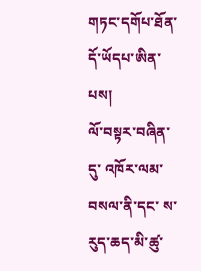གཏང་དགོཔ་ཐོན་དོ་ཡོདཔ་ཨིན་པས།
ལོ་བསྟར་བཞིན་དུ་ འཁོར་ལམ་བསལ་ནི་དང་ ས་རུད་ཆད་མི་ཚུ་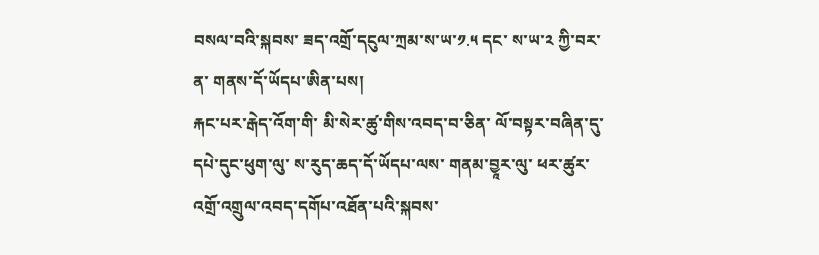བསལ་བའི་སྐབས་ ཟད་འགྲོ་དངུལ་ཀྲམ་ས་ཡ་༡.༥ དང་ ས་ཡ་༢ ཀྱི་བར་ན་ གནས་དོ་ཡོདཔ་ཨིན་པས།
རྐང་པར་རྒེད་འོག་གི་ མི་སེར་ཚུ་གིས་འབད་བ་ཅིན་ ལོ་བསྟར་བཞིན་དུ་ དཔེ་དུང་ཕུག་ལུ་ ས་རུད་ཆད་དོ་ཡོདཔ་ལས་ གནམ་བྱཱར་ལུ་ ཕར་ཚུར་འགྲོ་འགྲུལ་འབད་དགོཔ་འཐོན་པའི་སྐབས་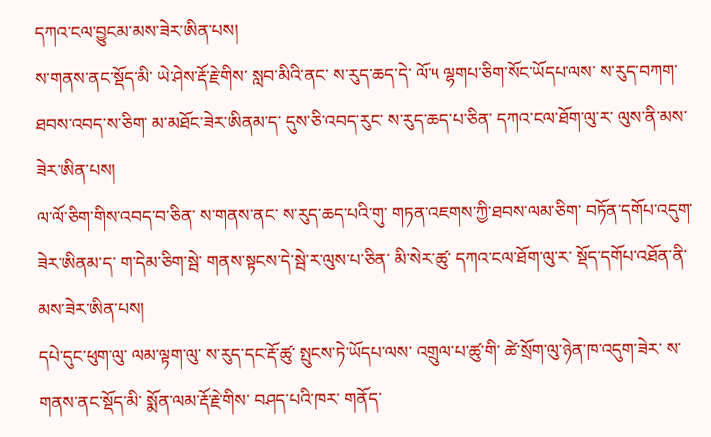དཀའ་ངལ་བྱུངམ་མས་ཟེར་ཨིན་པས།
ས་གནས་ནང་སྡོད་མི་ ཡེ་ཤེས་རྡོ་རྗེ་གིས་ སླབ་མིའི་ནང་ ས་རུད་ཆད་དེ་ ལོ་༥ ལྷགཔ་ཅིག་སོང་ཡོདཔ་ལས་ ས་རུད་བཀག་ཐབས་འབད་ས་ཅིག་ མ་མཐོང་ཟེར་ཨིནམ་ད་ དུས་ཅི་འབད་རུང་ ས་རུད་ཆད་པ་ཅིན་ དཀའ་ངལ་ཐོག་ལུ་ར་ ལུས་ནི་མས་ཟེར་ཨིན་པས།
ལ་ལོ་ཅིག་གིས་འབད་བ་ཅིན་ ས་གནས་ནང་ ས་རུད་ཆད་པའི་གུ་ གཏན་འཇགས་ཀྱི་ཐབས་ལམ་ཅིག་ བཏོན་དགོཔ་འདུག་ཟེར་ཨིནམ་ད་ ག་དེམ་ཅིག་སྦེ་ གནས་སྟངས་དེ་སྦེ་ར་ལུས་པ་ཅིན་ མི་སེར་ཚུ་ དཀའ་ངལ་ཐོག་ལུ་ར་ སྡོད་དགོཔ་འཐོན་ནི་མས་ཟེར་ཨིན་པས།
དཔེ་དུང་ཕུག་ལུ་ ལམ་ལྟག་ལུ་ ས་རུད་དང་རྡོ་ཚུ་ སྤུངས་ཏེ་ཡོདཔ་ལས་ འགྲུལ་པ་ཚུ་གི་ ཚེ་སྲོག་ལུ་ཉེན་ཁ་འདུག་ཟེར་ ས་གནས་ནང་སྡོད་མི་ སྨོན་ལམ་རྡོ་རྗེ་གིས་ བཤད་པའི་ཁར་ གནོད་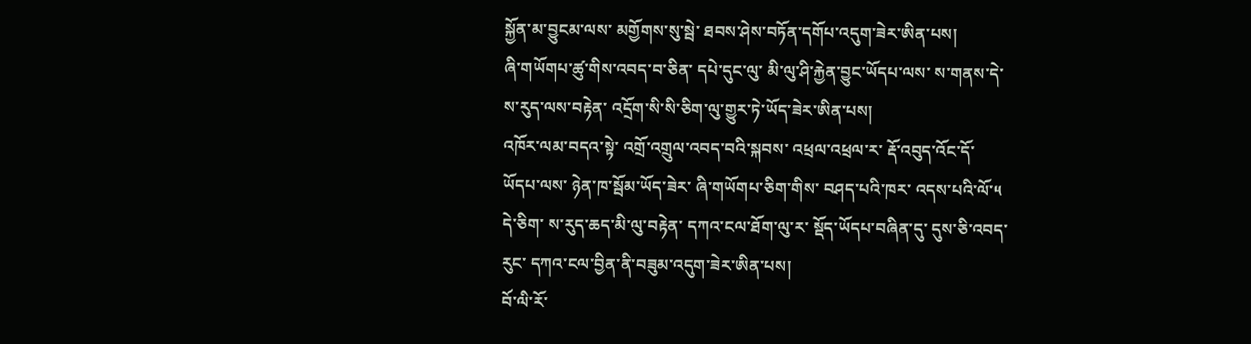སྐྱོན་མ་བྱུངམ་ལས་ མགྱོགས་སུ་སྦེ་ ཐབས་ཤེས་བཏོན་དགོཔ་འདུག་ཟེར་ཨིན་པས།
ཞི་གཡོགཔ་ཚུ་གིས་འབད་བ་ཅིན་ དཔེ་དུང་ལུ་ མི་ལུ་ཤི་རྐྱེན་བྱུང་ཡོདཔ་ལས་ ས་གནས་དེ་ ས་རུད་ལས་བརྟེན་ འདྲོག་སི་སི་ཅིག་ལུ་གྱུར་ཏེ་ཡོད་ཟེར་ཨིན་པས།
འཁོར་ལམ་བདའ་སྟེ་ འགྲོ་འགྲུལ་འབད་བའི་སྐབས་ འཕྲལ་འཕྲལ་ར་ རྡོ་འབུད་འོང་དོ་ཡོདཔ་ལས་ ཉེན་ཁ་སྦོམ་ཡོད་ཟེར་ ཞི་གཡོགཔ་ཅིག་གིས་ བཤད་པའི་ཁར་ འདས་པའི་ལོ་༥ དེ་ཅིག་ ས་རུད་ཆད་མི་ལུ་བརྟེན་ དཀའ་ངལ་ཐོག་ལུ་ར་ སྡོད་ཡོདཔ་བཞིན་དུ་ དུས་ཅི་འབད་རུང་ དཀའ་ངལ་བྱིན་ནི་བཟུམ་འདུག་ཟེར་ཨིན་པས།
བོ་ལི་རོ་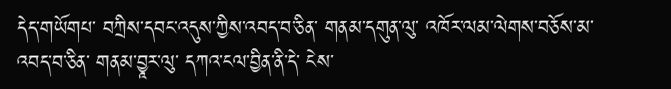དེད་གཡོགཔ་ བཀྲིས་དབང་འདུས་ཀྱིས་འབད་བ་ཅིན་ གནམ་དགུན་ལུ་ འཁོར་ལམ་ལེགས་བཅོས་མ་འབད་བ་ཅིན་ གནམ་བྱཱར་ལུ་ དཀའ་ངལ་བྱིན་ནི་དེ་ ངེས་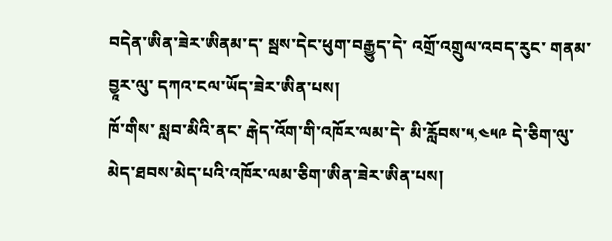བདེན་ཨིན་ཟེར་ཨིནམ་ད་ སྦས་དེང་ཕུག་བརྒྱུད་དེ་ འགྲོ་འགྲུལ་འབད་རུང་ གནམ་བྱཱར་ལུ་ དཀའ་ངལ་ཡོད་ཟེར་ཨིན་པས།
ཁོ་གིས་ སླབ་མིའི་ནང་ རྒེད་འོག་གི་འཁོར་ལམ་དེ་ མི་རློབས་༥,༤༥༩ དེ་ཅིག་ལུ་ མེད་ཐབས་མེད་པའི་འཁོར་ལམ་ཅིག་ཨིན་ཟེར་ཨིན་པས།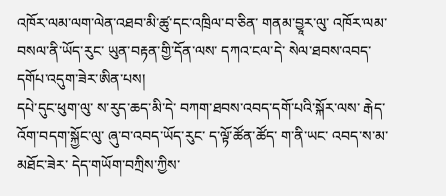འཁོར་ལམ་ལག་ལེན་འཐབ་མི་ཚུ་དང་འཁྲིལ་བ་ཅིན་ གནམ་བྱཱར་ལུ་ འཁོར་ལམ་བསལ་ནི་ཡོད་རུང་ ཡུན་བརྟན་གྱི་དོན་ལས་ དཀའ་ངལ་དེ་ སེལ་ཐབས་འབད་དགོཔ་འདུག་ཟེར་ཨིན་པས།
དཔེ་དུང་ཕུག་ལུ་ ས་རུད་ཆད་མི་དེ་ བཀག་ཐབས་འབད་དགོ་པའི་སྐོར་ལས་ རྒེད་འོག་བདག་སྐྱོང་ལུ་ ཞུ་བ་འབད་ཡོད་རུང་ ད་ལྟོ་ཚོན་ཚོད་ ག་ནི་ཡང་ འབད་ས་མ་མཐོང་ཟེར་ དེད་གཡོག་བཀྲིས་ཀྱིས་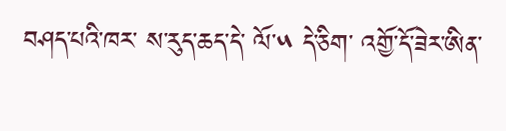བཤད་པའི་ཁར་ ས་རུད་ཆད་དེ་ ལོ་༥ དེ་ཅིག་ འགྱོ་དོ་ཟེར་ཨིན་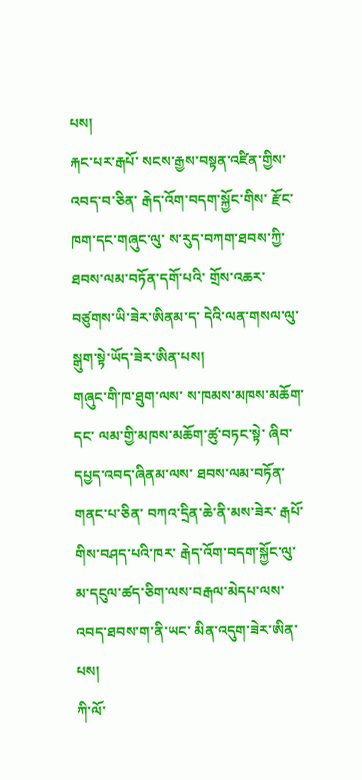པས།
རྐང་པར་རྒཔོ་ སངས་རྒྱས་བསྟན་འཛིན་གྱིས་འབད་བ་ཅིན་ རྒེད་འོག་བདག་སྐྱོང་གིས་ རྫོང་ཁག་དང་གཞུང་ལུ་ ས་རུད་བཀག་ཐབས་ཀྱི་ ཐབས་ལམ་བཏོན་དགོ་པའི་ གྲོས་འཆར་བཙུགས་ཡི་ཟེར་ཨིནམ་ད་ དེའི་ལན་གསལ་ལུ་ སྒུག་སྟེ་ཡོད་ཟེར་ཨིན་པས།
གཞུང་གི་ཁ་ཐུག་ལས་ ས་ཁམས་མཁས་མཆོག་དང་ ལམ་གྱི་མཁས་མཆོག་ཚུ་བཏང་སྟེ་ ཞིབ་དཔྱད་འབད་ཞིནམ་ལས་ ཐབས་ལམ་བཏོན་གནང་པ་ཅིན་ བཀའ་དྲིན་ཆེ་ནི་མས་ཟེར་ རྒཔོ་གིས་བཤད་པའི་ཁར་ རྒེད་འོག་བདག་སྐྱོང་ལུ་ མ་དངུལ་ཚད་ཅིག་ལས་བརྒལ་མེདཔ་ལས་ འབད་ཐབས་ག་ནི་ཡང་ མིན་འདུག་ཟེར་ཨིན་པས།
ཀི་ལོ་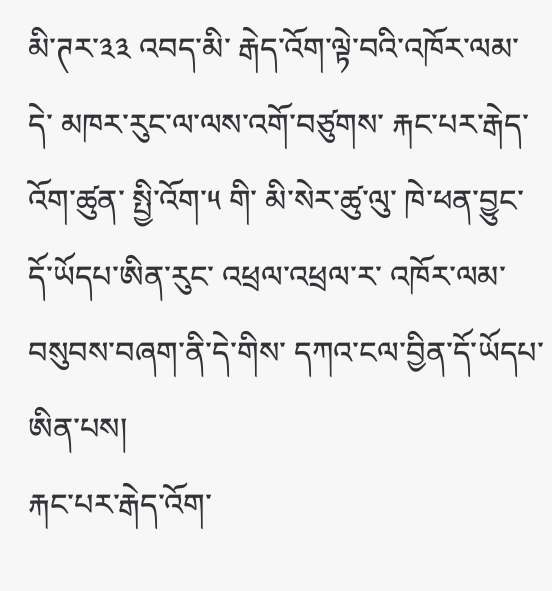མི་ཊར་༣༣ འབད་མི་ རྒེད་འོག་ལྟེ་བའི་འཁོར་ལམ་དེ་ མཁར་རུང་ལ་ལས་འགོ་བཙུགས་ རྐང་པར་རྒེད་འོག་ཚུན་ སྤྱི་འོག་༥ གི་ མི་སེར་ཚུ་ལུ་ ཁེ་ཕན་བྱུང་དོ་ཡོདཔ་ཨིན་རུང་ འཕྲལ་འཕྲལ་ར་ འཁོར་ལམ་བསུབས་བཞག་ནི་དེ་གིས་ དཀའ་ངལ་བྱིན་དོ་ཡོདཔ་ཨིན་པས།
རྐང་པར་རྒེད་འོག་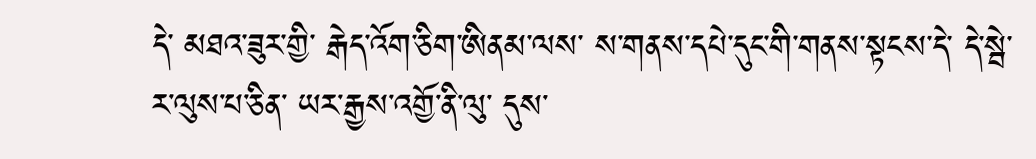དེ་ མཐའ་ཟུར་གྱི་ རྒེད་འོག་ཅིག་ཨིནམ་ལས་ ས་གནས་དཔེ་དུང་གི་གནས་སྟངས་དེ་ དེ་སྦེ་ར་ལུས་པ་ཅིན་ ཡར་རྒྱས་འགྱོ་ནི་ལུ་ དུས་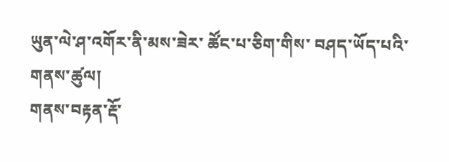ཡུན་ལེ་ཤ་འགོར་ནི་མས་ཟེར་ ཚོང་པ་ཅིག་གིས་ བཤད་ཡོད་པའི་གནས་ཚུལ།
གནས་བརྟན་རྡོ་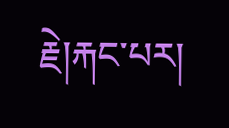རྗེ།རྐང་པར།